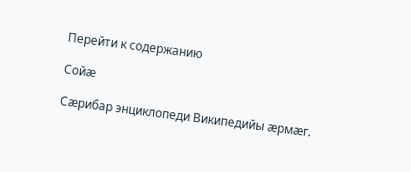Перейти к содержанию

Сойæ

Сæрибар энциклопеди Википедийы æрмæг.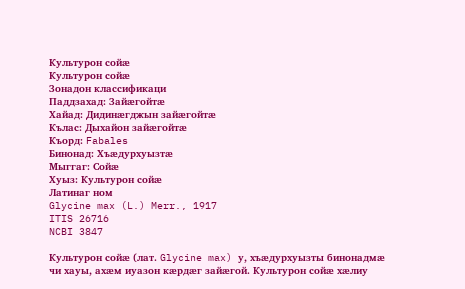Культурон сойæ
Культурон сойæ
Зонадон классификаци
Паддзахад: Зайæгойтæ
Хайад: Дидинæгджын зайæгойтæ
Кълас: Дыхайон зайæгойтæ
Къорд: Fabales
Бинонад: Хъæдурхуызтæ
Мыггаг: Сойæ
Хуыз: Культурон сойæ
Латинаг ном
Glycine max (L.) Merr., 1917
ITIS 26716
NCBI 3847

Культурон сойæ (лат. Glycine max) у, хъæдурхуызты бинонадмæ чи хауы, ахæм иуазон кæрдæг зайæгой. Культурон сойæ хæлиу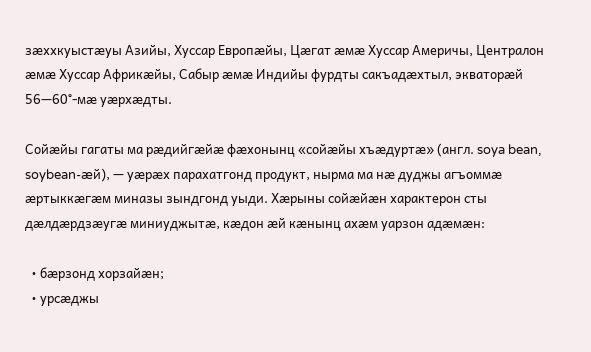зæххкуыстæуы Азийы, Хуссар Европæйы, Цæгат æмæ Хуссар Америчы, Централон æмæ Хуссар Африкæйы, Сабыр æмæ Индийы фурдты сакъадæхтыл, экваторæй 56—60°-мæ уæрхæдты.

Сойæйы гагаты ма рæдийгæйæ фæхонынц «сойæйы хъæдуртæ» (англ. soya bean, soybean-æй), — уæрæх парахатгонд продукт, нырма ма нæ дуджы агъоммæ æртыккæгæм миназы зындгонд уыди. Хæрыны сойæйæн характерон сты дæлдæрдзæугæ миниуджытæ, кæдон æй кæнынц ахæм уарзон адæмæн:

  • бæрзонд хорзайæн;
  • урсæджы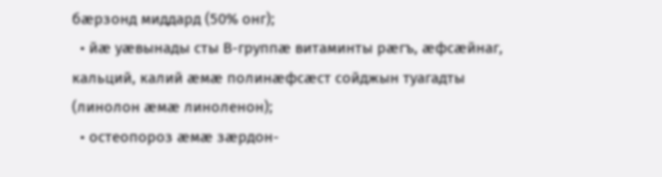бæрзонд миддард (50% онг);
  • йæ уæвынады сты В-группæ витаминты рæгъ, æфсæйнаг, кальций, калий æмæ полинæфсæст сойджын туагадты (линолон æмæ линоленон);
  • остеопороз æмæ зæрдон-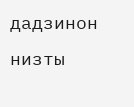дадзинон низты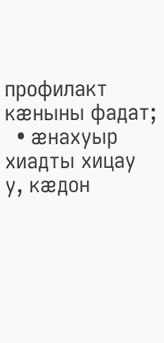профилакт кæныны фадат;
  • æнахуыр хиадты хицау у, кæдон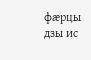фæрцы дзы ис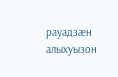рауадзæн алыхуызон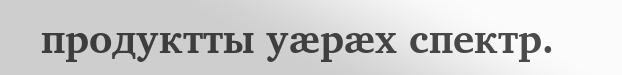продуктты уæрæх спектр.